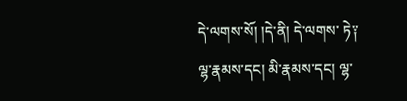དེ་ལགས་སོ། །དེ་ནི། དེ་ལགས་ ཏེ༑ ལྷ་རྣམས་དང། མི་རྣམས་དང། ལྷ་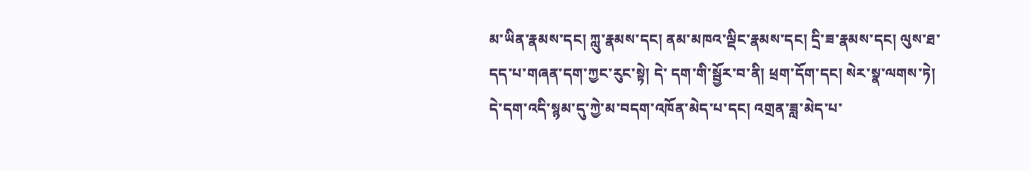མ་ཡིན་རྣམས་དང། ཀླུ་རྣམས་དང། ནམ་མཁའ་ལྡིང་རྣམས་དང། དྲི་ཟ་རྣམས་དང། ལུས་ཐ་དད་པ་གཞན་དག་ཀྱང་རུང་སྟེ། དེ་ དག་གི་སྦྱོར་བ་ནི། ཕྲག་དོག་དང། སེར་སྣ་ལགས་ཏེ། དེ་དག་འདི་སྙམ་དུ་ཀྱེ་མ་བདག་འཁོན་མེད་པ་དང། འགྲན་ཟླ་མེད་པ་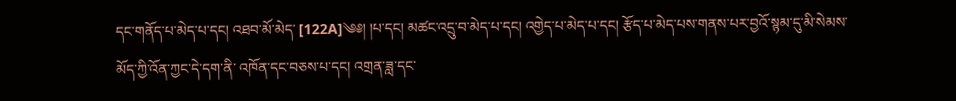དང་གནོད་པ་མེད་པ་དང། འཐབ་མོ་མེད་ [122A]༄༅། །པ་དང། མཚང་འདྲུ་བ་མེད་པ་དང། འགྱེད་པ་མེད་པ་དང། རྩོད་པ་མེད་པས་གནས་པར་བྱའོ་སྙམ་དུ་མི་སེམས་མོད་ཀྱི་འོན་ཀྱང་དེ་དག་ནི་ འཁོན་དང་བཅས་པ་དང། འགྲན་ཟླ་དང་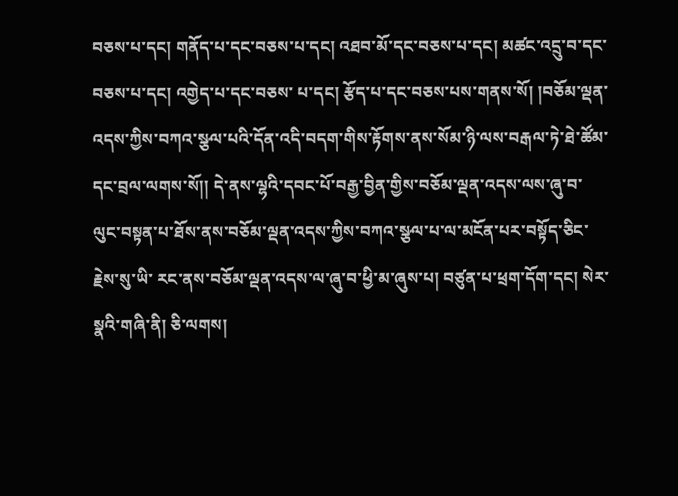བཅས་པ་དང། གནོད་པ་དང་བཅས་པ་དང། འཐབ་མོ་དང་བཅས་པ་དང། མཚང་འདྲུ་བ་དང་བཅས་པ་དང། འགྱེད་པ་དང་བཅས་ པ་དང། རྩོད་པ་དང་བཅས་པས་གནས་སོ། །བཅོམ་ལྡན་འདས་ཀྱིས་བཀའ་སྩལ་པའི་དོན་འདི་བདག་གིས་རྟོགས་ནས་སོམ་ཉི་ལས་བརྒལ་ཏེ་ཐེ་ཚོམ་དང་བྲལ་ལགས་སོ།། དེ་ནས་ལྷའི་དབང་པོ་བརྒྱ་བྱིན་གྱིས་བཅོམ་ལྡན་འདས་ལས་ཞུ་བ་ལུང་བསྟན་པ་ཐོས་ནས་བཅོམ་ལྡན་འདས་ཀྱིས་བཀའ་སྩལ་པ་ལ་མངོན་པར་བསྟོད་ཅིང་རྗེས་སུ་ཡི་ རང་ནས་བཅོམ་ལྡན་འདས་ལ་ཞུ་བ་ཕྱི་མ་ཞུས་པ། བཙུན་པ་ཕྲག་དོག་དང། སེར་སྣའི་གཞི་ནི། ཅི་ལགས།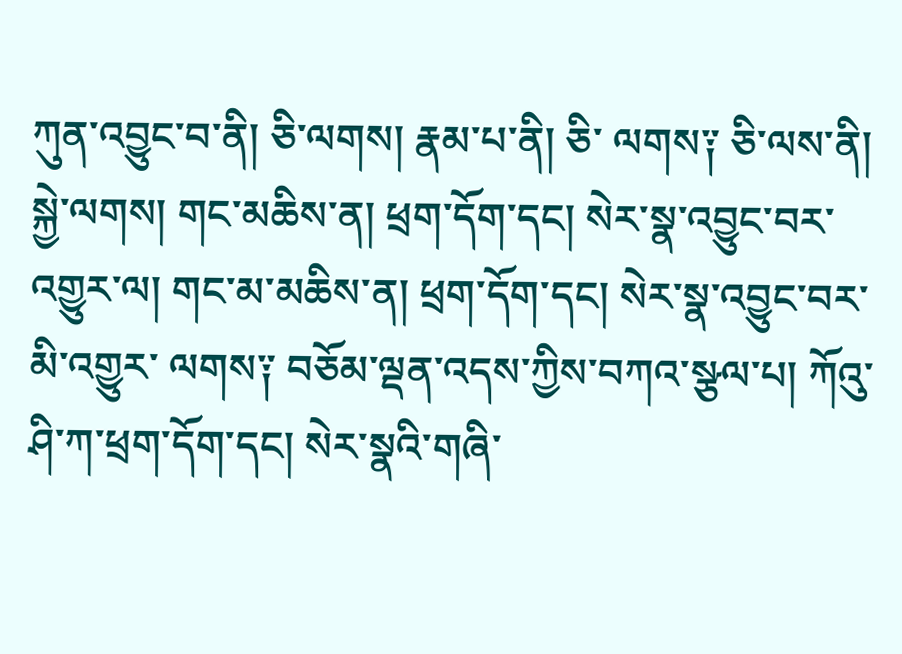ཀུན་འབྱུང་བ་ནི། ཅི་ལགས། རྣམ་པ་ནི། ཅི་ ལགས༑ ཅི་ལས་ནི། སྐྱེ་ལགས། གང་མཆིས་ན། ཕྲག་དོག་དང། སེར་སྣ་འབྱུང་བར་འགྱུར་ལ། གང་མ་མཆིས་ན། ཕྲག་དོག་དང། སེར་སྣ་འབྱུང་བར་མི་འགྱུར་ ལགས༑ བཅོམ་ལྡན་འདས་ཀྱིས་བཀའ་སྩལ་པ། ཀོའུ་ཤི་ཀ་ཕྲག་དོག་དང། སེར་སྣའི་གཞི་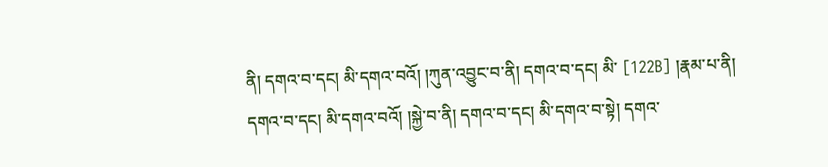ནི། དགའ་བ་དང། མི་དགའ་བའོ། །ཀུན་འབྱུང་བ་ནི། དགའ་བ་དང། མི་ [122B] །རྣམ་པ་ནི། དགའ་བ་དང། མི་དགའ་བའོ། །སྐྱེ་བ་ནི། དགའ་བ་དང། མི་དགའ་བ་སྟེ། དགའ་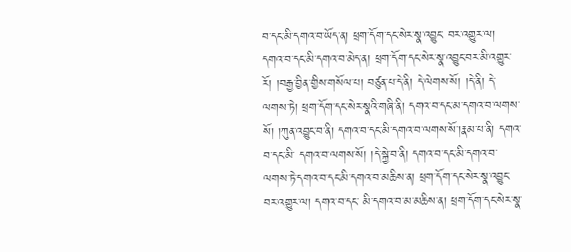བ་དང་མི་དགའ་བ་ཡོད་ན། ཕྲག་དོག་དང་སེར་སྣ་འབྱུང་ བར་འགྱུར་ལ། དགའ་བ་དང་མི་དགའ་བ་མེད་ན། ཕྲག་དོག་དང་སེར་སྣ་འབྱུང་བར་མི་འགྱུར་རོ། །བརྒྱ་བྱིན་གྱིས་གསོལ་པ། བཙུན་པ་དེ་ནི། དེ་ལེགས་སོ། །དེ་ནི། དེ་ ལགས་ཏེ། ཕྲག་དོག་དང་སེར་སྣའི་གཞི་ནི། དགའ་བ་དང་མ་དགའ་བ་ལགས་སོ། །ཀུན་འབྱུང་བ་ནི། དགའ་བ་དང་མི་དགའ་བ་ལགས་སོ་།རྣམ་པ་ནི། དགའ་བ་དང་མི་ དགའ་བ་ལགས་སོ། །དེ་སྐྱེ་བ་ནི། དགའ་བ་དང་མི་དགའ་བ་ལགས་ཏེ་དགའ་བ་དང་མི་དགའ་བ་མཆིས་ན། ཕྲག་དོག་དང་སེར་སྣ་འབྱུང་བར་འགྱུར་ལ། དགའ་བ་དང་ མི་དགའ་བ་མ་མཆིས་ན། ཕྲག་དོག་དང་སེར་སྣ་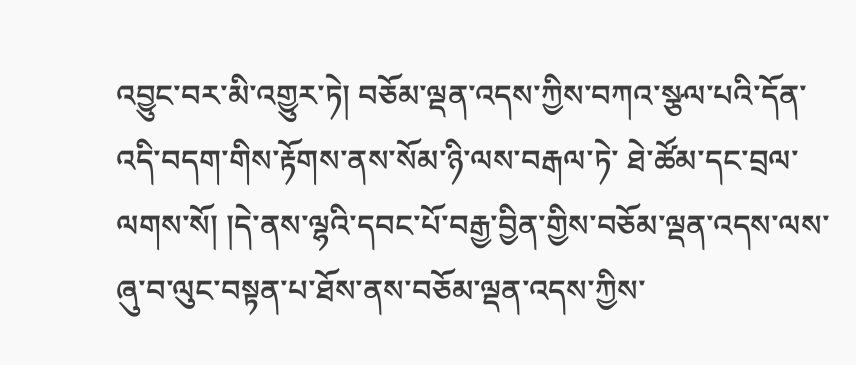འབྱུང་བར་མི་འགྱུར་ཏེ། བཅོམ་ལྡན་འདས་ཀྱིས་བཀའ་སྩལ་པའི་དོན་འདི་བདག་གིས་རྟོགས་ནས་སོམ་ཉི་ལས་བརྒལ་ཏེ་ ཐེ་ཚོམ་དང་བྲལ་ལགས་སོ། །དེ་ནས་ལྷའི་དབང་པོ་བརྒྱ་བྱིན་གྱིས་བཅོམ་ལྡན་འདས་ལས་ཞུ་བ་ལུང་བསྟན་པ་ཐོས་ནས་བཅོམ་ལྡན་འདས་ཀྱིས་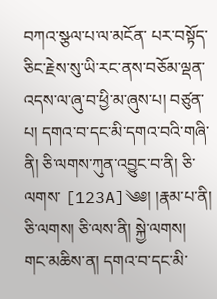བཀའ་སྩལ་པ་ལ་མངོན་ པར་བསྟོད་ཅིང་རྗེས་སུ་ཡི་རང་ནས་བཅོམ་ལྡན་འདས་ལ་ཞུ་བ་ཕྱི་མ་ཞུས་པ། བཙུན་པ། དགའ་བ་དང་མི་དགའ་བའི་གཞི་ནི། ཅི་ལགས་ཀུན་འབྱུང་བ་ནི། ཅི་ལགས་ [123A]༄༅། །རྣམ་པ་ནི། ཅི་ལགས། ཅི་ལས་ནི། སྐྱེ་ལགས། གང་མཆིས་ན། དགའ་བ་དང་མི་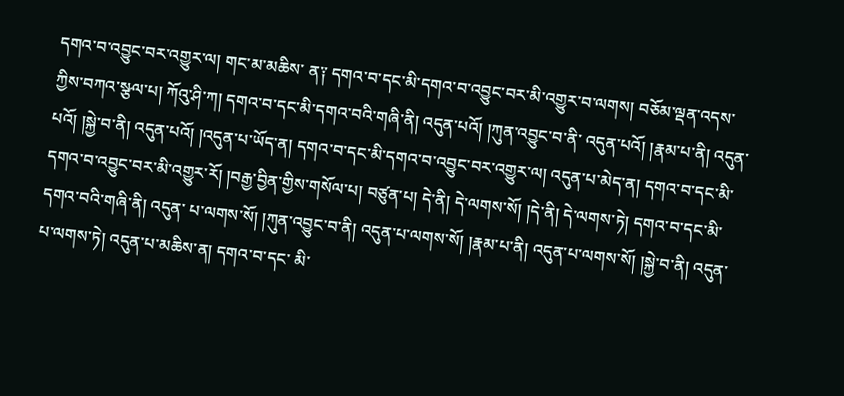དགའ་བ་འབྱུང་བར་འགྱུར་ལ། གང་མ་མཆིས་ ན༑ དགའ་བ་དང་མི་དགའ་བ་འབྱུང་བར་མི་འགྱུར་བ་ལགས། བཅོམ་ལྡན་འདས་ཀྱིས་བཀའ་སྩལ་པ། ཀོའུ་ཤི་ཀ། དགའ་བ་དང་མི་དགའ་བའི་གཞི་ནི། འདུན་པའོ། །ཀུན་འབྱུང་བ་ནི་ འདུན་པའོ། །རྣམ་པ་ནི། འདུན་པའོ། །སྐྱེ་བ་ནི། འདུན་པའོ། །འདུན་པ་ཡོད་ན། དགའ་བ་དང་མི་དགའ་བ་འབྱུང་བར་འགྱུར་ལ། འདུན་པ་མེད་ན། དགའ་བ་དང་མི་ དགའ་བ་འབྱུང་བར་མི་འགྱུར་རོ། །བརྒྱ་བྱིན་གྱིས་གསོལ་པ། བཙུན་པ། དེ་ནི། དེ་ལགས་སོ། །དེ་ནི། དེ་ལགས་ཏེ། དགའ་བ་དང་མི་དགའ་བའི་གཞི་ནི། འདུན་ པ་ལགས་སོ། །ཀུན་འབྱུང་བ་ནི། འདུན་པ་ལགས་སོ། །རྣམ་པ་ནི། འདུན་པ་ལགས་སོ། །སྐྱེ་བ་ནི། འདུན་པ་ལགས་ཏེ། འདུན་པ་མཆིས་ན། དགའ་བ་དང་ མི་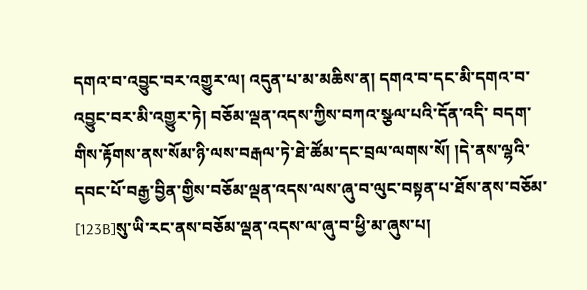དགའ་བ་འབྱུང་བར་འགྱུར་ལ། འདུན་པ་མ་མཆིས་ན། དགའ་བ་དང་མི་དགའ་བ་འབྱུང་བར་མི་འགྱུར་ཏེ། བཅོམ་ལྡན་འདས་ཀྱིས་བཀའ་སྩལ་པའི་དོན་འདི་ བདག་གིས་རྟོགས་ནས་སོམ་ཉི་ལས་བརྒལ་ཏེ་ཐེ་ཚོམ་དང་བྲལ་ལགས་སོ། །དེ་ནས་ལྷའི་དབང་པོ་བརྒྱ་བྱིན་གྱིས་བཅོམ་ལྡན་འདས་ལས་ཞུ་བ་ལུང་བསྟན་པ་ཐོས་ནས་བཅོམ་ [123B]སུ་ཡི་རང་ནས་བཅོམ་ལྡན་འདས་ལ་ཞུ་བ་ཕྱི་མ་ཞུས་པ།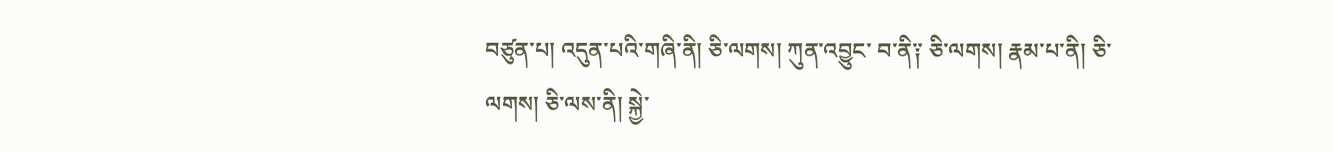བཙུན་པ། འདུན་པའི་གཞི་ནི། ཅི་ལགས། ཀུན་འབྱུང་ བ་ནི༑ ཅི་ལགས། རྣམ་པ་ནི། ཅི་ལགས། ཅི་ལས་ནི། སྐྱེ་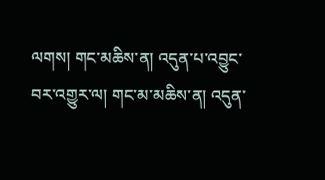ལགས། གང་མཆིས་ན། འདུན་པ་འབྱུང་བར་འགྱུར་ལ། གང་མ་མཆིས་ན། འདུན་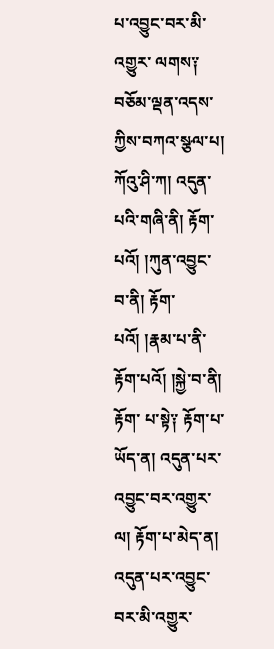པ་འབྱུང་བར་མི་འགྱུར་ ལགས༑ བཅོམ་ལྡན་འདས་ཀྱིས་བཀའ་སྩལ་པ། ཀོའུ་ཤི་ཀ། འདུན་པའི་གཞི་ནི། རྟོག་པའོ། །ཀུན་འབྱུང་བ་ནི། རྟོག་པའོ། །རྣམ་པ་ནི་རྟོག་པའོ། །སྐྱེ་བ་ནི། རྟོག་ པ་སྟེ༑ རྟོག་པ་ཡོད་ན། འདུན་པར་འབྱུང་བར་འགྱུར་ལ། རྟོག་པ་མེད་ན། འདུན་པར་འབྱུང་བར་མི་འགྱུར་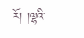རོ། །ལྷའི་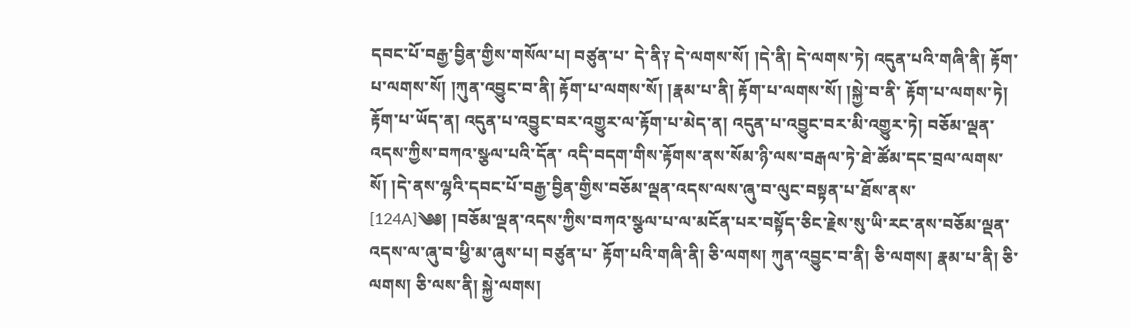དབང་པོ་བརྒྱ་བྱིན་གྱིས་གསོལ་པ། བཙུན་པ་ དེ་ནི༑ དེ་ལགས་སོ། །དེ་ནི། དེ་ལགས་ཏེ། འདུན་པའི་གཞི་ནི། རྟོག་པ་ལགས་སོ། །ཀུན་འབྱུང་བ་ནི། རྟོག་པ་ལགས་སོ། །རྣམ་པ་ནི། རྟོག་པ་ལགས་སོ། །སྐྱེ་བ་ནི་ རྟོག་པ་ལགས་ཏེ། རྟོག་པ་ཡོད་ན། འདུན་པ་འབྱུང་བར་འགྱུར་ལ་རྟོག་པ་མེད་ན། འདུན་པ་འབྱུང་བར་མི་འགྱུར་ཏེ། བཅོམ་ལྡན་འདས་ཀྱིས་བཀའ་སྩལ་པའི་དོན་ འདི་བདག་གིས་རྟོགས་ནས་སོམ་ཉི་ལས་བརྒལ་ཏེ་ཐེ་ཚོམ་དང་བྲལ་ལགས་སོ། །དེ་ནས་ལྷའི་དབང་པོ་བརྒྱ་བྱིན་གྱིས་བཅོམ་ལྡན་འདས་ལས་ཞུ་བ་ལུང་བསྟན་པ་ཐོས་ནས་ [124A]༄༅། །བཅོམ་ལྡན་འདས་ཀྱིས་བཀའ་སྩལ་པ་ལ་མངོན་པར་བསྟོད་ཅིང་རྗེས་སུ་ཡི་རང་ནས་བཅོམ་ལྡན་འདས་ལ་ཞུ་བ་ཕྱི་མ་ཞུས་པ། བཙུན་པ་ རྟོག་པའི་གཞི་ནི། ཅི་ལགས། ཀུན་འབྱུང་བ་ནི། ཅི་ལགས། རྣམ་པ་ནི། ཅི་ལགས། ཅི་ལས་ནི། སྐྱེ་ལགས།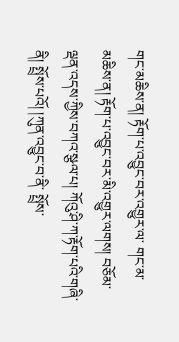གང་མཆིས་ན། རྟོག་པ་འབྱུང་བར་འགྱུར་ལ་ གང་མ་མཆིས་ན། རྟོག་པ་འབྱུང་བར་མི་འགྱུར་ལགས། བཅོམ་ལྡན་འདས་ཀྱིས་བཀའ་སྩལ་པ། ཀོའུ་ཤི་ཀ་རྟོག་པའི་གཞི་ནི། སྤྲོས་པའོ། །ཀུན་འབྱུང་བ་ནི་ སྤྲོས་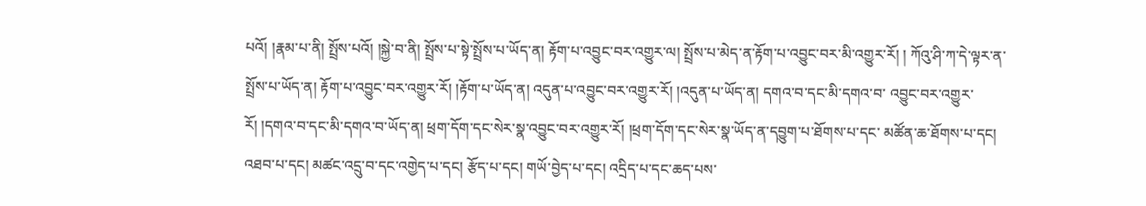པའོ། །རྣམ་པ་ནི། སྤྲོས་པའོ། །སྐྱེ་བ་ནི། སྤྲོས་པ་སྟེ་སྤྲོས་པ་ཡོད་ན། རྟོག་པ་འབྱུང་བར་འགྱུར་ལ། སྤྲོས་པ་མེད་ན་རྟོག་པ་འབྱུང་བར་མི་འགྱུར་རོ། ། ཀོའུ་ཤི་ཀ་དེ་ལྟར་ན་སྤྲོས་པ་ཡོད་ན། རྟོག་པ་འབྱུང་བར་འགྱུར་རོ། །རྟོག་པ་ཡོད་ན། འདུན་པ་འབྱུང་བར་འགྱུར་རོ། །འདུན་པ་ཡོད་ན། དགའ་བ་དང་མི་དགའ་བ་ འབྱུང་བར་འགྱུར་རོ། །དགའ་བ་དང་མི་དགའ་བ་ཡོད་ན། ཕྲག་དོག་དང་སེར་སྣ་འབྱུང་བར་འགྱུར་རོ། །ཕྲག་དོག་དང་སེར་སྣ་ཡོད་ན་དབྱུག་པ་ཐོགས་པ་དང་ མཚོན་ཆ་ཐོགས་པ་དང། འཐབ་པ་དང། མཚང་འདྲུ་བ་དང་འགྱེད་པ་དང། རྩོད་པ་དང། གཡོ་བྱེད་པ་དང། འདྲིད་པ་དང་ཆད་པས་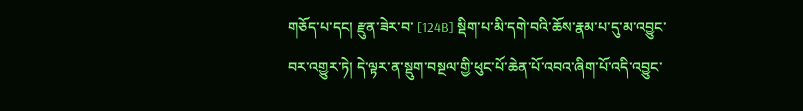གཅོད་པ་དང། རྫུན་ཟེར་བ་ [124B] སྡིག་པ་མི་དགེ་བའི་ཆོས་རྣམ་པ་དུ་མ་འབྱུང་བར་འགྱུར་ཏེ། དེ་ལྟར་ན་སྡུག་བསྔལ་གྱི་ཕུང་པོ་ཆེན་པོ་འབའ་ཞིག་པོ་འདི་འབྱུང་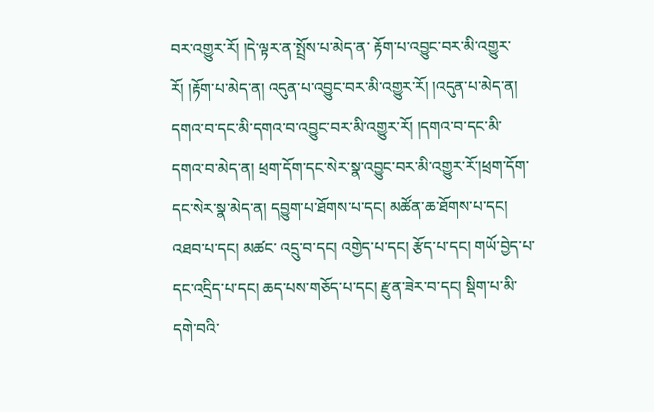བར་འགྱུར་རོ། །དེ་ལྟར་ན་སྤྲོས་པ་མེད་ན་ རྟོག་པ་འབྱུང་བར་མི་འགྱུར་རོ། །རྟོག་པ་མེད་ན། འདུན་པ་འབྱུང་བར་མི་འགྱུར་རོ། །འདུན་པ་མེད་ན། དགའ་བ་དང་མི་དགའ་བ་འབྱུང་བར་མི་འགྱུར་རོ། །དགའ་བ་དང་མི་ དགའ་བ་མེད་ན། ཕྲག་དོག་དང་སེར་སྣ་འབྱུང་བར་མི་འགྱུར་རོ་།ཕྲག་དོག་དང་སེར་སྣ་མེད་ན། དབྱུག་པ་ཐོགས་པ་དང། མཚོན་ཆ་ཐོགས་པ་དང། འཐབ་པ་དང། མཚང་ འདྲུ་བ་དང། འགྱེད་པ་དང། རྩོད་པ་དང། གཡོ་བྱེད་པ་དང་འདྲིད་པ་དང། ཆད་པས་གཅོད་པ་དང། རྫུན་ཟེར་བ་དང། སྡིག་པ་མི་དགེ་བའི་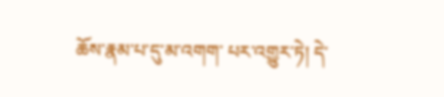ཆོས་རྣམ་པ་དུ་མ་འགག་ པར་འགྱུར་ཏེ། དེ་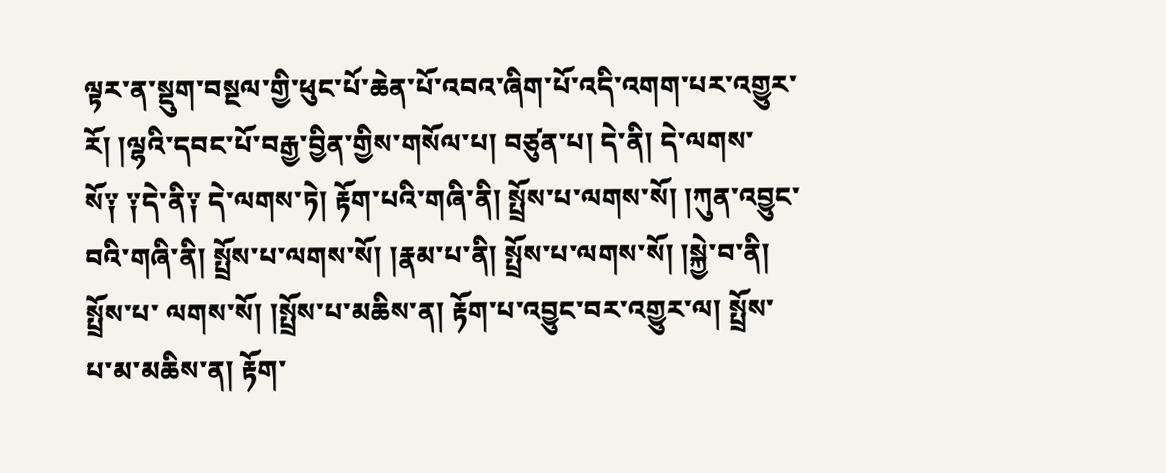ལྟར་ན་སྡུག་བསྔལ་གྱི་ཕུང་པོ་ཆེན་པོ་འབའ་ཞིག་པོ་འདི་འགག་པར་འགྱུར་རོ། །ལྷའི་དབང་པོ་བརྒྱ་བྱིན་གྱིས་གསོལ་པ། བཙུན་པ། དེ་ནི། དེ་ལགས་ སོ༑ ༑དེ་ནི༑ དེ་ལགས་ཏེ། རྟོག་པའི་གཞི་ནི། སྤྲོས་པ་ལགས་སོ། །ཀུན་འབྱུང་བའི་གཞི་ནི། སྤྲོས་པ་ལགས་སོ། །རྣམ་པ་ནི། སྤྲོས་པ་ལགས་སོ། །སྐྱེ་བ་ནི། སྤྲོས་པ་ ལགས་སོ། །སྤྲོས་པ་མཆིས་ན། རྟོག་པ་འབྱུང་བར་འགྱུར་ལ། སྤྲོས་པ་མ་མཆིས་ན། རྟོག་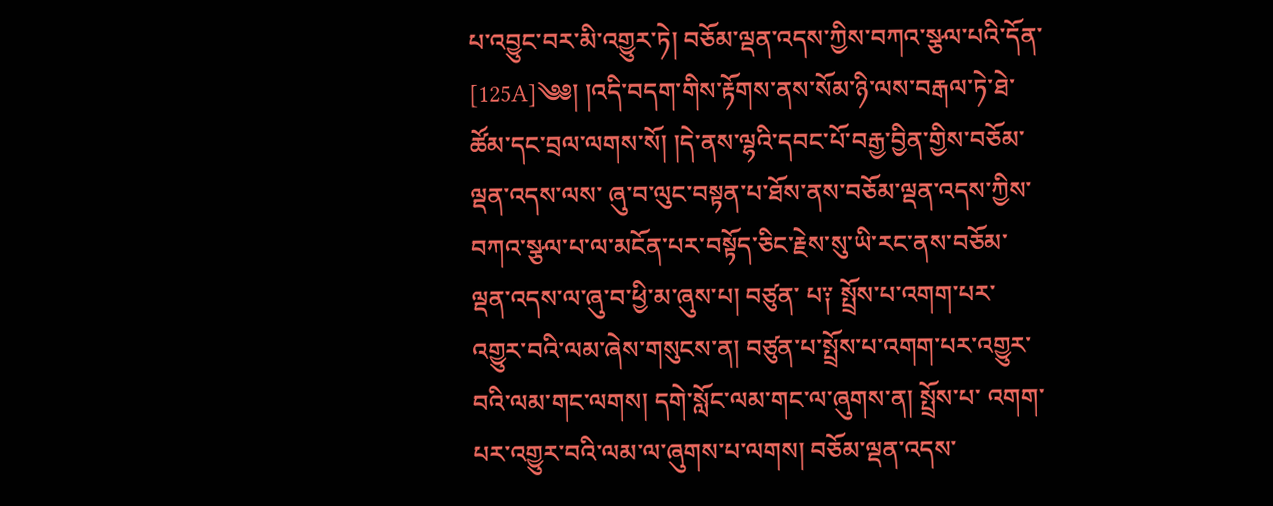པ་འབྱུང་བར་མི་འགྱུར་ཏེ། བཅོམ་ལྡན་འདས་ཀྱིས་བཀའ་སྩལ་པའི་དོན་ [125A]༄༅། །འདི་བདག་གིས་རྟོགས་ནས་སོམ་ཉི་ལས་བརྒལ་ཏེ་ཐེ་ཚོམ་དང་བྲལ་ལགས་སོ། །དེ་ནས་ལྷའི་དབང་པོ་བརྒྱ་བྱིན་གྱིས་བཅོམ་ལྡན་འདས་ལས་ ཞུ་བ་ལུང་བསྟན་པ་ཐོས་ནས་བཅོམ་ལྡན་འདས་ཀྱིས་བཀའ་སྩལ་པ་ལ་མངོན་པར་བསྟོད་ཅིང་རྗེས་སུ་ཡི་རང་ནས་བཅོམ་ལྡན་འདས་ལ་ཞུ་བ་ཕྱི་མ་ཞུས་པ། བཙུན་ པ༑ སྤྲོས་པ་འགག་པར་འགྱུར་བའི་ལམ་ཞེས་གསུངས་ན། བཙུན་པ་སྤྲོས་པ་འགག་པར་འགྱུར་བའི་ལམ་གང་ལགས། དགེ་སློང་ལམ་གང་ལ་ཞུགས་ན། སྤྲོས་པ་ འགག་པར་འགྱུར་བའི་ལམ་ལ་ཞུགས་པ་ལགས། བཅོམ་ལྡན་འདས་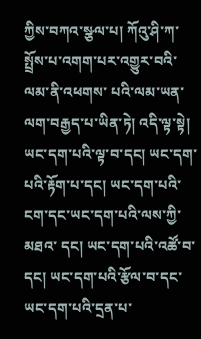ཀྱིས་བཀའ་སྩལ་པ། ཀོའུ་ཤི་ཀ་སྤྲོས་པ་འགག་པར་འགྱུར་བའི་ལམ་ནི་འཕགས་ པའི་ལམ་ཡན་ལག་བརྒྱད་པ་ཡིན་ཏེ། འདི་ལྟ་སྟེ། ཡང་དག་པའི་ལྟ་བ་དང། ཡང་དག་པའི་རྟོག་པ་དང། ཡང་དག་པའི་ངག་དང་ཡང་དག་པའི་ལས་ཀྱི་མཐའ་ དང། ཡང་དག་པའི་འཚོ་བ་དང། ཡང་དག་པའི་རྩོལ་བ་དང་ཡང་དག་པའི་དྲན་པ་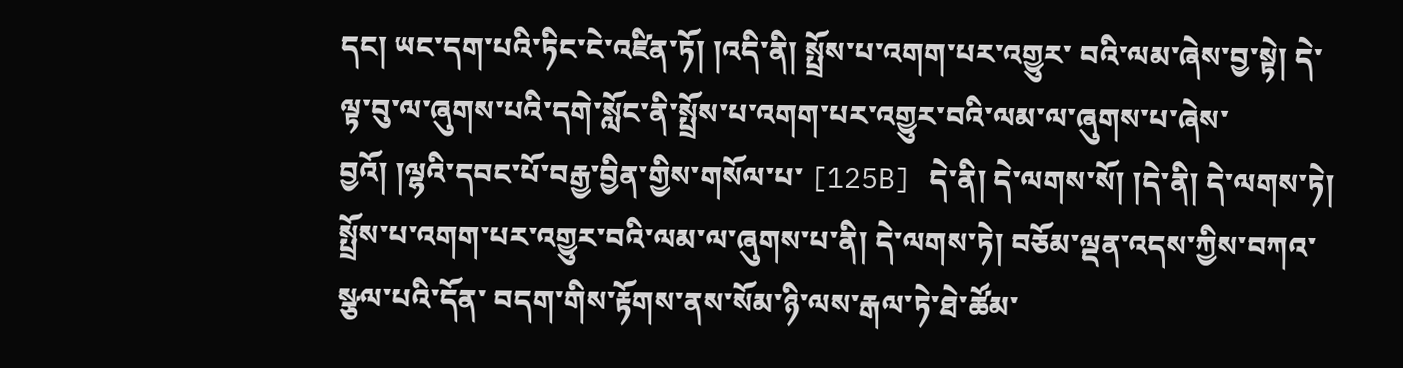དང། ཡང་དག་པའི་ཏིང་ངེ་འཛིན་ཏོ། །འདི་ནི། སྤྲོས་པ་འགག་པར་འགྱུར་ བའི་ལམ་ཞེས་བྱ་སྟེ། དེ་ལྟ་བུ་ལ་ཞུགས་པའི་དགེ་སློང་ནི་སྤྲོས་པ་འགག་པར་འགྱུར་བའི་ལམ་ལ་ཞུགས་པ་ཞེས་བྱའོ། །ལྷའི་དབང་པོ་བརྒྱ་བྱིན་གྱིས་གསོལ་པ་ [125B] དེ་ནི། དེ་ལགས་སོ། །དེ་ནི། དེ་ལགས་ཏེ། སྤྲོས་པ་འགག་པར་འགྱུར་བའི་ལམ་ལ་ཞུགས་པ་ནི། དེ་ལགས་ཏེ། བཅོམ་ལྡན་འདས་ཀྱིས་བཀའ་སྩལ་པའི་དོན་ བདག་གིས་རྟོགས་ནས་སོམ་ཉི་ལས་རྒལ་ཏེ་ཐེ་ཚོམ་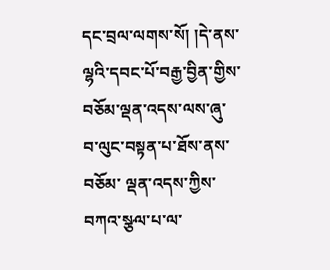དང་བྲལ་ལགས་སོ། །དེ་ནས་ལྷའི་དབང་པོ་བརྒྱ་བྱིན་གྱིས་བཅོམ་ལྡན་འདས་ལས་ཞུ་བ་ལུང་བསྟན་པ་ཐོས་ནས་བཅོམ་ ལྡན་འདས་ཀྱིས་བཀའ་སྩལ་པ་ལ་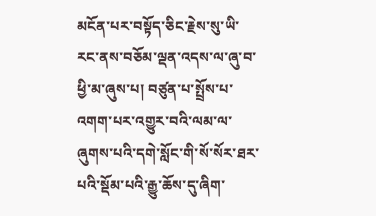མངོན་པར་བསྟོད་ཅིང་རྗེས་སུ་ཡི་རང་ནས་བཅོམ་ལྡན་འདས་ལ་ཞུ་བ་ཕྱི་མ་ཞུས་པ། བཙུན་པ་སྤྲོས་པ་འགག་པར་འགྱུར་བའི་ལམ་ལ་ ཞུགས་པའི་དགེ་སློང་གི་སོ་སོར་ཐར་པའི་སྡོམ་པའི་རྒྱུ་ཆོས་དུ་ཞིག་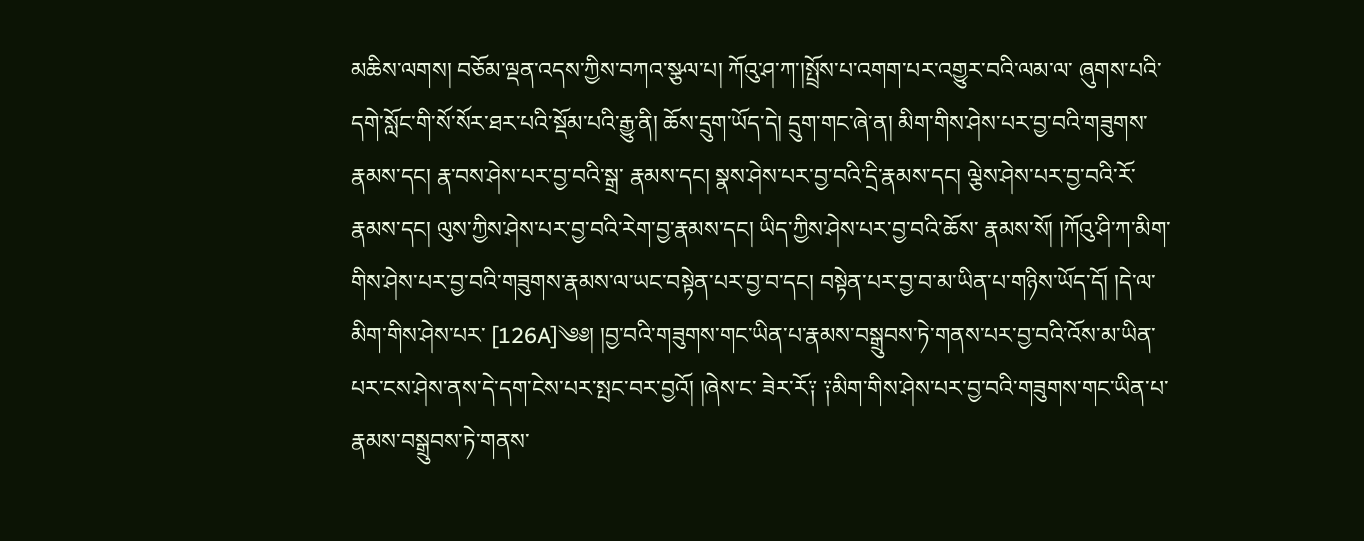མཆིས་ལགས། བཅོམ་ལྡན་འདས་ཀྱིས་བཀའ་སྩལ་པ། ཀོའུ་ཤ་ཀ་།སྤྲོས་པ་འགག་པར་འགྱུར་བའི་ལམ་ལ་ ཞུགས་པའི་དགེ་སློང་གི་སོ་སོར་ཐར་པའི་སྡོམ་པའི་རྒྱུ་ནི། ཆོས་དྲུག་ཡོད་དེ། དྲུག་གང་ཞེ་ན། མིག་གིས་ཤེས་པར་བྱ་བའི་གཟུགས་རྣམས་དང། རྣ་བས་ཤེས་པར་བྱ་བའི་སྒྲ་ རྣམས་དང། སྣས་ཤེས་པར་བྱ་བའི་དྲི་རྣམས་དང། ལྕེས་ཤེས་པར་བྱ་བའི་རོ་རྣམས་དང། ལུས་ཀྱིས་ཤེས་པར་བྱ་བའི་རེག་བྱ་རྣམས་དང། ཡིད་ཀྱིས་ཤེས་པར་བྱ་བའི་ཆོས་ རྣམས་སོ། །ཀོའུ་ཤི་ཀ་མིག་གིས་ཤེས་པར་བྱ་བའི་གཟུགས་རྣམས་ལ་ཡང་བསྟེན་པར་བྱ་བ་དང། བསྟེན་པར་བྱ་བ་མ་ཡིན་པ་གཉིས་ཡོད་དོ། །དེ་ལ་མིག་གིས་ཤེས་པར་ [126A]༄༅། །བྱ་བའི་གཟུགས་གང་ཡིན་པ་རྣམས་བསྒྲུབས་ཏེ་གནས་པར་བྱ་བའི་འོས་མ་ཡིན་པར་ངས་ཤེས་ནས་དེ་དག་ངེས་པར་སྤང་བར་བྱའོ། །ཞེས་ང་ ཟེར་རོ༑ ༑མིག་གིས་ཤེས་པར་བྱ་བའི་གཟུགས་གང་ཡིན་པ་རྣམས་བསྒྲུབས་ཏེ་གནས་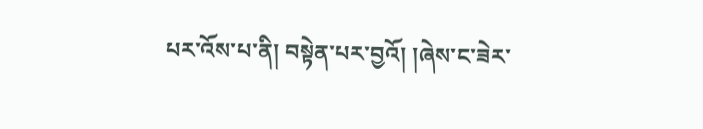པར་འོས་པ་ནི། བསྟེན་པར་བྱའོ། །ཞེས་ང་ཟེར་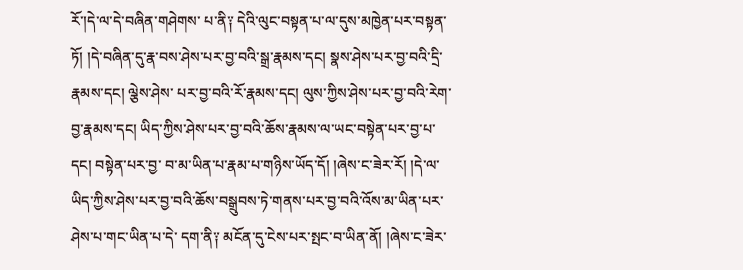རོ་།དེ་ལ་དེ་བཞིན་གཤེགས་ པ་ནི༑ དེའི་ལུང་བསྟན་པ་ལ་དུས་མཁྱེན་པར་བསྟན་ཏོ། །དེ་བཞིན་དུ་རྣ་བས་ཤེས་པར་བྱ་བའི་སྒྲ་རྣམས་དང། སྣས་ཤེས་པར་བྱ་བའི་དྲི་རྣམས་དང། ལྕེས་ཤེས་ པར་བྱ་བའི་རོ་རྣམས་དང། ལུས་ཀྱིས་ཤེས་པར་བྱ་བའི་རེག་བྱ་རྣམས་དང། ཡིད་ཀྱིས་ཤེས་པར་བྱ་བའི་ཆོས་རྣམས་ལ་ཡང་བསྟེན་པར་བྱ་པ་དང། བསྟེན་པར་བྱ་ བ་མ་ཡིན་པ་རྣམ་པ་གཉིས་ཡོད་དོ། །ཞེས་ང་ཟེར་རོ། །དེ་ལ་ཡིད་ཀྱིས་ཤེས་པར་བྱ་བའི་ཆོས་བསྒྲུབས་ཏེ་གནས་པར་བྱ་བའི་འོས་མ་ཡིན་པར་ཤེས་པ་གང་ཡིན་པ་དེ་ དག་ནི༑ མངོན་དུ་ངེས་པར་སྤང་བ་ཡིན་ནོ། །ཞེས་ང་ཟེར་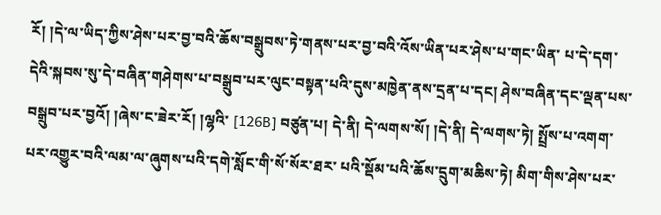རོ། །དེ་ལ་ཡིད་ཀྱིས་ཤེས་པར་བྱ་བའི་ཆོས་བསྒྲུབས་ཏེ་གནས་པར་བྱ་བའི་འོས་ཡིན་པར་ཤེས་པ་གང་ཡིན་ པ་དེ་དག་དེའི་སྐབས་སུ་དེ་བཞིན་གཤེགས་པ་བསྒྲུབ་པར་ལུང་བསྟན་པའི་དུས་མཁྱེན་ནས་དྲན་པ་དང། ཤེས་བཞིན་དང་ལྡན་པས་བསྒྲུབ་པར་བྱའོ། །ཞེས་ང་ཟེར་རོ། །ལྷའི་ [126B] བཙུན་པ། དེ་ནི། དེ་ལགས་སོ། །དེ་ནི། དེ་ལགས་ཏེ། སྤྲོས་པ་འགག་པར་འགྱུར་བའི་ལམ་ལ་ཞུགས་པའི་དགེ་སློང་གི་སོ་སོར་ཐར་ པའི་སྡོམ་པའི་ཆོས་དྲུག་མཆིས་ཏེ། མིག་གིས་ཤེས་པར་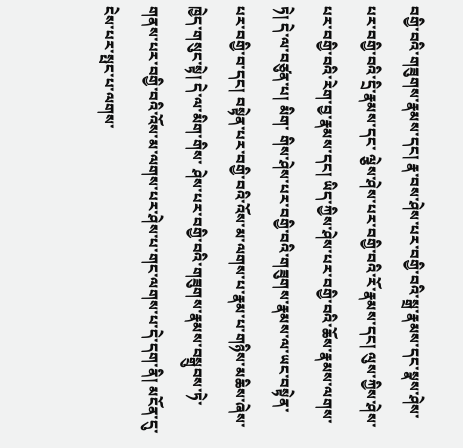བགྱི་བའི་གཟུགས་རྣམས་དང། རྣ་བས་ཤེས་པར་བགྱི་བའི་སྒྲ་རྣམས་དང་སྣས་ཤེས་པར་བགྱི་བའི་དྲི་རྣམས་དང་ ལྕེས་ཤེས་པར་བགྱི་བའི་རོ་རྣམས་དང། ལུས་ཀྱིས་ཤེས་པར་བགྱི་བའི་རེག་བྱ་རྣམས་དང། ཡིད་ཀྱིས་ཤེས་པར་བགྱི་བའི་ཆོས་རྣམས་ལགས་ཏེ། དེ་ལ་བཙུན་པ། མིག་ གིས་ཤེས་པར་བགྱི་བའི་གཟུགས་རྣམས་ལ་ཡང་བསྟེན་པར་བགྱི་བ་དང། བསྟེན་པར་བགྱི་བའི་འོས་མ་ལགས་པ་རྣམ་པ་གཉིས་མཆིས་ཞེས་ཁྱེད་གསུང་སྟེ། དེ་ལ་མིག་གིས་ ཤེས་པར་བགྱི་བའི་གཟུགས་རྣམས་བསྒྲུབས་ཏེ་གནས་པར་བགྱི་བའི་འོས་མ་ལགས་པར་ཤེས་པ་གང་ལགས་པ་དེ་དག་ནི། མངོན་དུ་ངེས་པར་སྤང་པ་ལགས་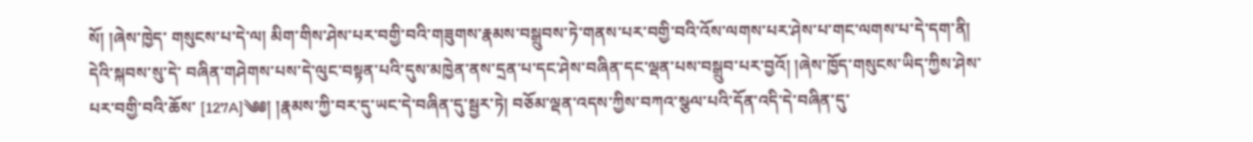སོ། །ཞེས་ཁྱེད་ གསུངས་པ་དེ་ལ། མིག་གིས་ཤེས་པར་བགྱི་བའི་གཟུགས་རྣམས་བསྒྲུབས་ཏེ་གནས་པར་བགྱི་བའི་འོས་ལགས་པར་ཤེས་པ་གང་ལགས་པ་དེ་དག་ནི། དེའི་སྐབས་སུ་དེ་ བཞིན་གཤེགས་པས་དེ་ལུང་བསྟན་པའི་དུས་མཁྱེན་ནས་དྲན་པ་དང་ཤེས་བཞིན་དང་ལྡན་པས་བསྒྲུབ་པར་བྱའོ། །ཞེས་ཁྱོད་གསུངས་ཡིད་ཀྱིས་ཤེས་པར་བགྱི་བའི་ཆོས་ [127A]༄༅། །རྣམས་ཀྱི་བར་དུ་ཡང་དེ་བཞིན་དུ་སྦྱར་ཏེ། བཅོམ་ལྡན་འདས་ཀྱིས་བཀའ་སྩལ་པའི་དོན་འདི་དེ་བཞིན་དུ་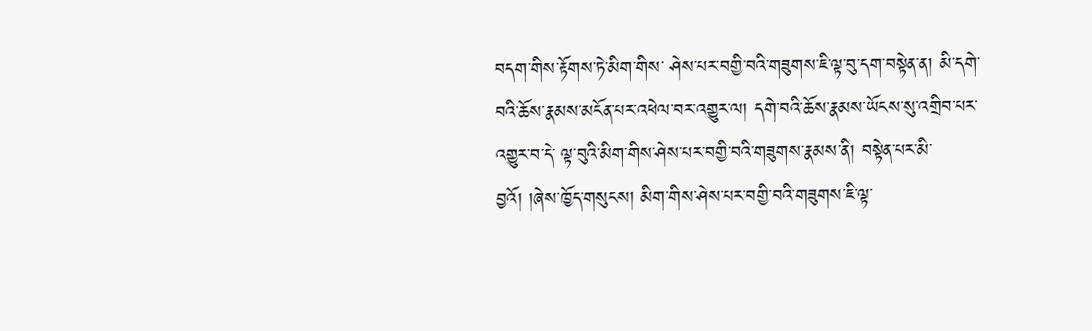བདག་གིས་རྟོགས་ཏེ་མིག་གིས་ ཤེས་པར་བགྱི་བའི་གཟུགས་ཇི་ལྟ་བུ་དག་བསྟེན་ན། མི་དགེ་བའི་ཆོས་རྣམས་མངོན་པར་འཕེལ་བར་འགྱུར་ལ། དགེ་བའི་ཆོས་རྣམས་ཡོངས་སུ་འགྲིབ་པར་འགྱུར་བ་དེ་ ལྟ་བུའི་མིག་གིས་ཤེས་པར་བགྱི་བའི་གཟུགས་རྣམས་ནི། བསྟེན་པར་མི་བྱའོ། །ཞེས་ཁྱོད་གསུངས། མིག་གིས་ཤེས་པར་བགྱི་བའི་གཟུགས་ཇི་ལྟ་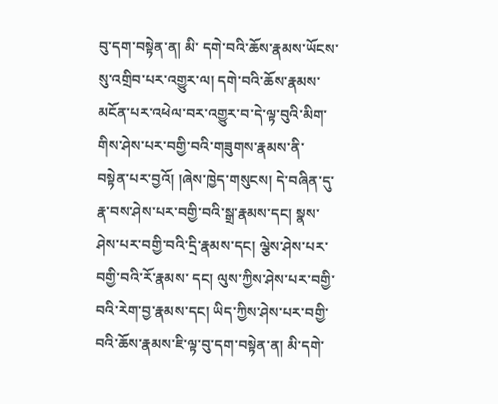བུ་དག་བསྟེན་ན། མི་ དགེ་བའི་ཆོས་རྣམས་ཡོངས་སུ་འགྲིབ་པར་འགྱུར་ལ། དགེ་བའི་ཆོས་རྣམས་མངོན་པར་འཕེལ་བར་འགྱུར་བ་དེ་ལྟ་བུའི་མིག་གིས་ཤེས་པར་བགྱི་བའི་གཟུགས་རྣམས་ནི་ བསྟེན་པར་བྱའོ། །ཞེས་ཁྱེད་གསུངས། དེ་བཞིན་དུ་རྣ་བས་ཤེས་པར་བགྱི་བའི་སྒྲ་རྣམས་དང། སྣས་ཤེས་པར་བགྱི་བའི་དྲི་རྣམས་དང། ལྕེས་ཤེས་པར་བགྱི་བའི་རོ་རྣམས་ དང། ལུས་ཀྱིས་ཤེས་པར་བགྱི་བའི་རེག་བྱ་རྣམས་དང། ཡིད་ཀྱིས་ཤེས་པར་བགྱི་བའི་ཆོས་རྣམས་ཇི་ལྟ་བུ་དག་བསྟེན་ན། མི་དགེ་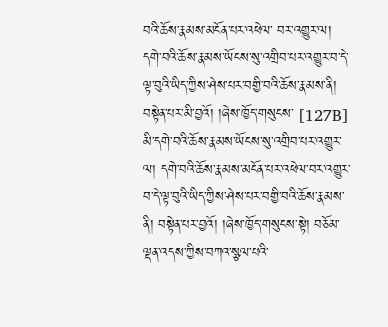བའི་ཆོས་རྣམས་མངོན་པར་འཕེལ་ བར་འགྱུར་ལ། དགེ་བའི་ཆོས་རྣམས་ཡོངས་སུ་འགྲིབ་པར་འགྱུར་བ་དེ་ལྟ་བུའི་ཡིད་ཀྱིས་ཤེས་པར་བགྱི་བའི་ཆོས་རྣམས་ནི། བསྟེན་པར་མི་བྱའོ། །ཞེས་ཁྱོད་གསུངས་ [127B] མི་དགེ་བའི་ཆོས་རྣམས་ཡོངས་སུ་འགྲིབ་པར་འགྱུར་ལ། དགེ་བའི་ཆོས་རྣམས་མངོན་པར་འཕེལ་བར་འགྱུར་ བ་དེ་ལྟ་བུའི་ཡིད་ཀྱིས་ཤེས་པར་བགྱི་བའི་ཆོས་རྣམས་ནི། བསྟེན་པར་བྱའོ། །ཞེས་ཁྱོད་གསུངས་སྟེ། བཅོམ་ལྡན་འདས་ཀྱིས་བཀའ་སྩལ་པའི་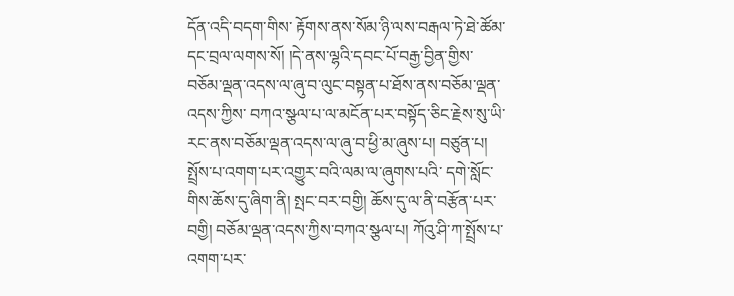དོན་འདི་བདག་གིས་ རྟོགས་ནས་སོམ་ཉི་ལས་བརྒལ་ཏེ་ཐེ་ཚོམ་དང་བྲལ་ལགས་སོ། །དེ་ནས་ལྷའི་དབང་པོ་བརྒྱ་བྱིན་གྱིས་བཅོམ་ལྡན་འདས་ལ་ཞུ་བ་ལུང་བསྟན་པ་ཐོས་ནས་བཅོམ་ལྡན་འདས་ཀྱིས་ བཀའ་སྩལ་པ་ལ་མངོན་པར་བསྟོད་ཅིང་རྗེས་སུ་ཡི་རང་ནས་བཅོམ་ལྡན་འདས་ལ་ཞུ་བ་ཕྱི་མ་ཞུས་པ། བཙུན་པ། སྤྲོས་པ་འགག་པར་འགྱུར་བའི་ལམ་ལ་ཞུགས་པའི་ དགེ་སློང་གིས་ཆོས་དུ་ཞིག་ནི། སྤང་བར་བགྱི། ཆོས་དུ་ལ་ནི་བརྩོན་པར་བགྱི། བཅོམ་ལྡན་འདས་ཀྱིས་བཀའ་སྩལ་པ། ཀོའུ་ཤི་ཀ་སྤྲོས་པ་འགག་པར་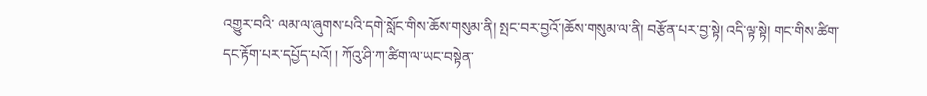འགྱུར་བའི་ ལམ་ལ་ཞུགས་པའི་དགེ་སློང་གིས་ཆོས་གསུམ་ནི། སྤང་བར་བྱའོ་།ཆོས་གསུམ་ལ་ནི། བརྩོན་པར་བྱ་སྟེ། འདི་ལྟ་སྟེ། གང་གིས་ཚིག་དང་རྟོག་པར་དཔྱོད་པའོ། ། ཀོའུ་ཤི་ཀ་ཚིག་ལ་ཡང་བསྟེན་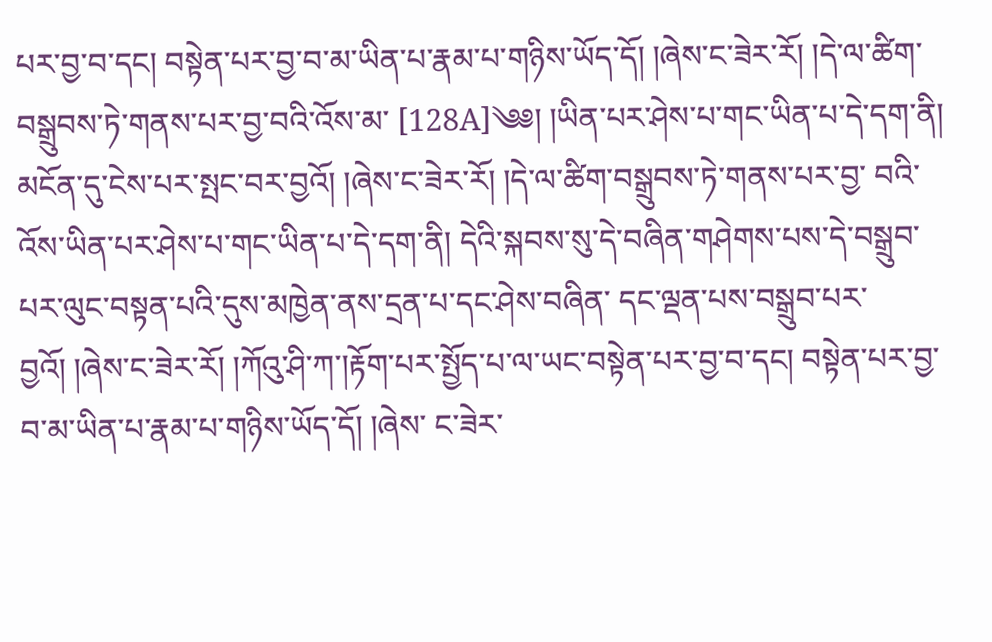པར་བྱ་བ་དང། བསྟེན་པར་བྱ་བ་མ་ཡིན་པ་རྣམ་པ་གཉིས་ཡོད་དོ། །ཞེས་ང་ཟེར་རོ། །དེ་ལ་ཚིག་བསྒྲུབས་ཏེ་གནས་པར་བྱ་བའི་འོས་མ་ [128A]༄༅། །ཡིན་པར་ཤེས་པ་གང་ཡིན་པ་དེ་དག་ནི། མངོན་དུ་ངེས་པར་སྤང་བར་བྱའོ། །ཞེས་ང་ཟེར་རོ། །དེ་ལ་ཚིག་བསྒྲུབས་ཏེ་གནས་པར་བྱ་ བའི་འོས་ཡིན་པར་ཤེས་པ་གང་ཡིན་པ་དེ་དག་ནི། དེའི་སྐབས་སུ་དེ་བཞིན་གཤེགས་པས་དེ་བསྒྲུབ་པར་ལུང་བསྟན་པའི་དུས་མཁྱེན་ནས་དྲན་པ་དང་ཤེས་བཞིན་ དང་ལྡན་པས་བསྒྲུབ་པར་བྱའོ། །ཞེས་ང་ཟེར་རོ། །ཀོའུ་ཤི་ཀ་།རྟོག་པར་སྤྱོད་པ་ལ་ཡང་བསྟེན་པར་བྱ་བ་དང། བསྟེན་པར་བྱ་བ་མ་ཡིན་པ་རྣམ་པ་གཉིས་ཡོད་དོ། །ཞེས་ ང་ཟེར་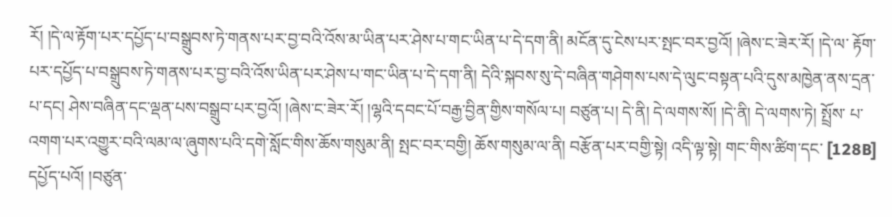རོ། །དེ་ལ་རྟོག་པར་དཔྱོད་པ་བསྒྲུབས་ཏེ་གནས་པར་བྱ་བའི་འོས་མ་ཡིན་པར་ཤེས་པ་གང་ཡིན་པ་དེ་དག་ནི། མངོན་དུ་ངེས་པར་སྤང་བར་བྱའོ། །ཞེས་ང་ཟེར་རོ། །དེ་ལ་ རྟོག་པར་དཔྱོད་པ་བསྒྲུབས་ཏེ་གནས་པར་བྱ་བའི་འོས་ཡིན་པར་ཤེས་པ་གང་ཡིན་པ་དེ་དག་ནི། དེའི་སྐབས་སུ་དེ་བཞིན་གཤེགས་པས་དེ་ལུང་བསྟན་པའི་དུས་མཁྱེན་ནས་དྲན་ པ་དང། ཤེས་བཞིན་དང་ལྡན་པས་བསྒྲུབ་པར་བྱའོ། །ཞེས་ང་ཟེར་རོ། །ལྷའི་དབང་པོ་བརྒྱ་བྱིན་གྱིས་གསོལ་པ། བཙུན་པ། དེ་ནི། དེ་ལགས་སོ། །དེ་ནི། དེ་ལགས་ཏེ། སྤྲོས་ པ་འགག་པར་འགྱུར་བའི་ལམ་ལ་ཞུགས་པའི་དགེ་སློང་གིས་ཆོས་གསུམ་ནི། སྤང་བར་བགྱི། ཆོས་གསུམ་ལ་ནི། བརྩོན་པར་བགྱི་སྟེ། འདི་ལྟ་སྟེ། གང་གིས་ཚིག་དང་ [128B] དཔྱོད་པའོ། །བཙུན་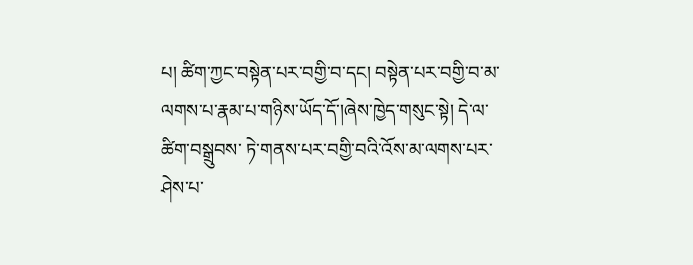པ། ཚིག་ཀྱང་བསྟེན་པར་བགྱི་བ་དང། བསྟེན་པར་བགྱི་བ་མ་ལགས་པ་རྣམ་པ་གཉིས་ཡོད་དོ་།ཞེས་ཁྱེད་གསུང་སྟེ། དེ་ལ་ཚིག་བསྒྲུབས་ ཏེ་གནས་པར་བགྱི་བའི་འོས་མ་ལགས་པར་ཤེས་པ་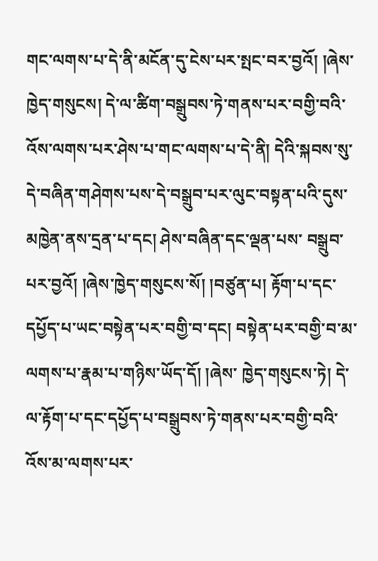གང་ལགས་པ་དེ་ནི་མངོན་དུ་ངེས་པར་སྤང་བར་བྱའོ། །ཞེས་ཁྱེད་གསུངས། དེ་ལ་ཚིག་བསྒྲུབས་ཏེ་གནས་པར་བགྱི་བའི་ འོས་ལགས་པར་ཤེས་པ་གང་ལགས་པ་དེ་ནི། དེའི་སྐབས་སུ་དེ་བཞིན་གཤེགས་པས་དེ་བསྒྲུབ་པར་ལུང་བསྟན་པའི་དུས་མཁྱེན་ནས་དྲན་པ་དང། ཤེས་བཞིན་དང་ལྡན་པས་ བསྒྲུབ་པར་བྱའོ། །ཞེས་ཁྱེད་གསུངས་སོ། །བཙུན་པ། རྟོག་པ་དང་དཔྱོད་པ་ཡང་བསྟེན་པར་བགྱི་བ་དང། བསྟེན་པར་བགྱི་བ་མ་ལགས་པ་རྣམ་པ་གཉིས་ཡོད་དོ། །ཞེས་ ཁྱེད་གསུངས་ཏེ། དེ་ལ་རྟོག་པ་དང་དཔྱོད་པ་བསྒྲུབས་ཏེ་གནས་པར་བགྱི་བའི་འོས་མ་ལགས་པར་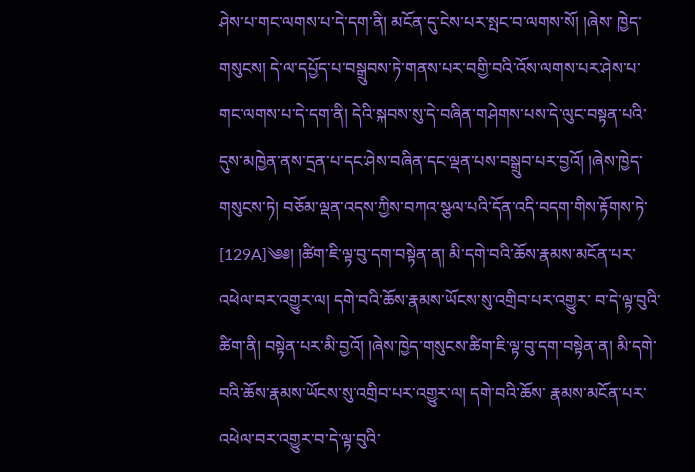ཤེས་པ་གང་ལགས་པ་དེ་དག་ནི། མངོན་དུ་ངེས་པར་སྤང་བ་ལགས་སོ། །ཞེས་ ཁྱེད་གསུངས། དེ་ལ་དཔྱོད་པ་བསྒྲུབས་ཏེ་གནས་པར་བགྱི་བའི་འོས་ལགས་པར་ཤེས་པ་གང་ལགས་པ་དེ་དག་ནི། དེའི་སྐབས་སུ་དེ་བཞིན་གཤེགས་པས་དེ་ལུང་བསྟན་པའི་ དུས་མཁྱེན་ནས་དྲན་པ་དང་ཤེས་བཞིན་དང་ལྡན་པས་བསྒྲུབ་པར་བྱའོ། །ཞེས་ཁྱེད་གསུངས་ཏེ། བཅོམ་ལྡན་འདས་ཀྱིས་བཀའ་སྩལ་པའི་དོན་འདི་བདག་གིས་རྟོགས་ཏེ་ [129A]༄༅། །ཚིག་ཇི་ལྟ་བུ་དག་བསྟེན་ན། མི་དགེ་བའི་ཆོས་རྣམས་མངོན་པར་འཕེལ་བར་འགྱུར་ལ། དགེ་བའི་ཆོས་རྣམས་ཡོངས་སུ་འགྲིབ་པར་འགྱུར་ བ་དེ་ལྟ་བུའི་ཚིག་ནི། བསྟེན་པར་མི་བྱའོ། །ཞེས་ཁྱེད་གསུངས་ཚིག་ཇི་ལྟ་བུ་དག་བསྟེན་ན། མི་དགེ་བའི་ཆོས་རྣམས་ཡོངས་སུ་འགྲིབ་པར་འགྱུར་ལ། དགེ་བའི་ཆོས་ རྣམས་མངོན་པར་འཕེལ་བར་འགྱུར་བ་དེ་ལྟ་བུའི་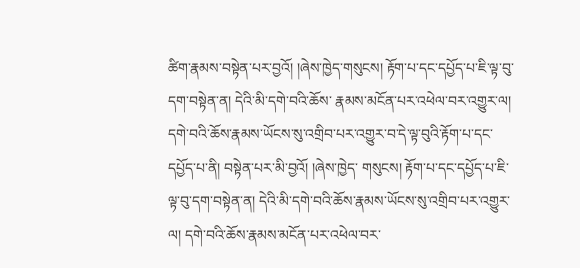ཚིག་རྣམས་བསྟེན་པར་བྱའོ། །ཞེས་ཁྱེད་གསུངས། རྟོག་པ་དང་དཔྱོད་པ་ཇི་ལྟ་བུ་དག་བསྟེན་ན། དེའི་མི་དགེ་བའི་ཆོས་ རྣམས་མངོན་པར་འཕེལ་བར་འགྱུར་ལ། དགེ་བའི་ཆོས་རྣམས་ཡོངས་སུ་འགྲིབ་པར་འགྱུར་བ་དེ་ལྟ་བུའི་རྟོག་པ་དང་དཔྱོད་པ་ནི། བསྟེན་པར་མི་བྱའོ། །ཞེས་ཁྱེད་ གསུངས། རྟོག་པ་དང་དཔྱོད་པ་ཇི་ལྟ་བུ་དག་བསྟེན་ན། དེའི་མི་དགེ་བའི་ཆོས་རྣམས་ཡོངས་སུ་འགྲིབ་པར་འགྱུར་ལ། དགེ་བའི་ཆོས་རྣམས་མངོན་པར་འཕེལ་བར་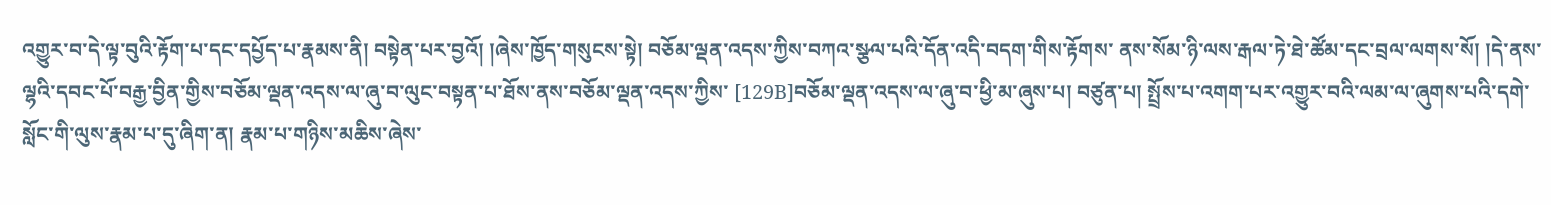འགྱུར་བ་དེ་ལྟ་བུའི་རྟོག་པ་དང་དཔྱོད་པ་རྣམས་ནི། བསྟེན་པར་བྱའོ། །ཞེས་ཁྱོད་གསུངས་སྟེ། བཅོམ་ལྡན་འདས་ཀྱིས་བཀའ་སྩལ་པའི་དོན་འདི་བདག་གིས་རྟོགས་ ནས་སོམ་ཉི་ལས་རྒལ་ཏེ་ཐེ་ཚོམ་དང་བྲལ་ལགས་སོ། །དེ་ནས་ལྷའི་དབང་པོ་བརྒྱ་བྱིན་གྱིས་བཅོམ་ལྡན་འདས་ལ་ཞུ་བ་ལུང་བསྟན་པ་ཐོས་ནས་བཅོམ་ལྡན་འདས་ཀྱིས་ [129B]བཅོམ་ལྡན་འདས་ལ་ཞུ་བ་ཕྱི་མ་ཞུས་པ། བཙུན་པ། སྤྲོས་པ་འགག་པར་འགྱུར་བའི་ལམ་ལ་ཞུགས་པའི་དགེ་ སློང་གི་ལུས་རྣམ་པ་དུ་ཞིག་ན། རྣམ་པ་གཉིས་མཆིས་ཞེས་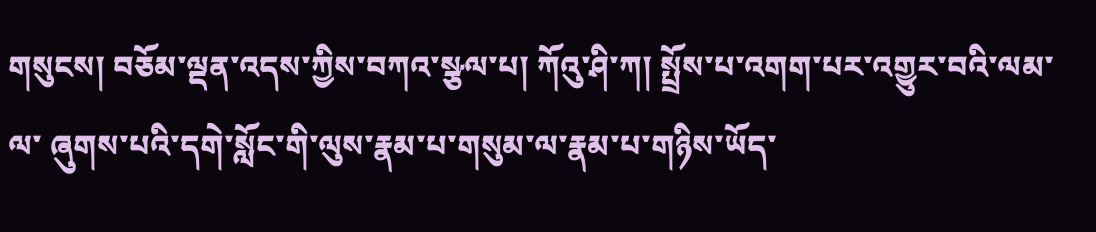གསུངས། བཅོམ་ལྡན་འདས་ཀྱིས་བཀའ་སྩལ་པ། ཀོའུ་ཤི་ཀ། སྤྲོས་པ་འགག་པར་འགྱུར་བའི་ལམ་ལ་ ཞུགས་པའི་དགེ་སློང་གི་ལུས་རྣམ་པ་གསུམ་ལ་རྣམ་པ་གཉིས་ཡོད་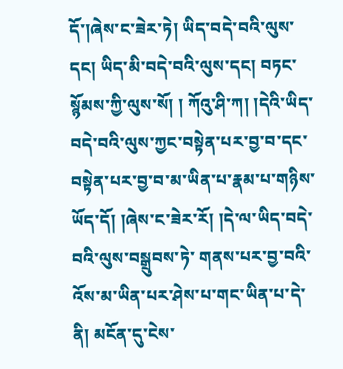དོ་།ཞེས་ང་ཟེར་ཏེ། ཡིད་བདེ་བའི་ལུས་དང། ཡིད་མི་བདེ་བའི་ལུས་དང། བཏང་སྙོམས་ཀྱི་ལུས་སོ། ། ཀོའུ་ཤི་ཀ། །དེའི་ཡིད་བདེ་བའི་ལུས་ཀྱང་བསྟེན་པར་བྱ་བ་དང་བསྟེན་པར་བྱ་བ་མ་ཡིན་པ་རྣམ་པ་གཉིས་ཡོད་དོ། །ཞེས་ང་ཟེར་རོ། །དེ་ལ་ཡིད་བདེ་བའི་ལུས་བསྒྲུབས་ཏེ་ གནས་པར་བྱ་བའི་འོས་མ་ཡིན་པར་ཤེས་པ་གང་ཡིན་པ་དེ་ནི། མངོན་དུ་ངེས་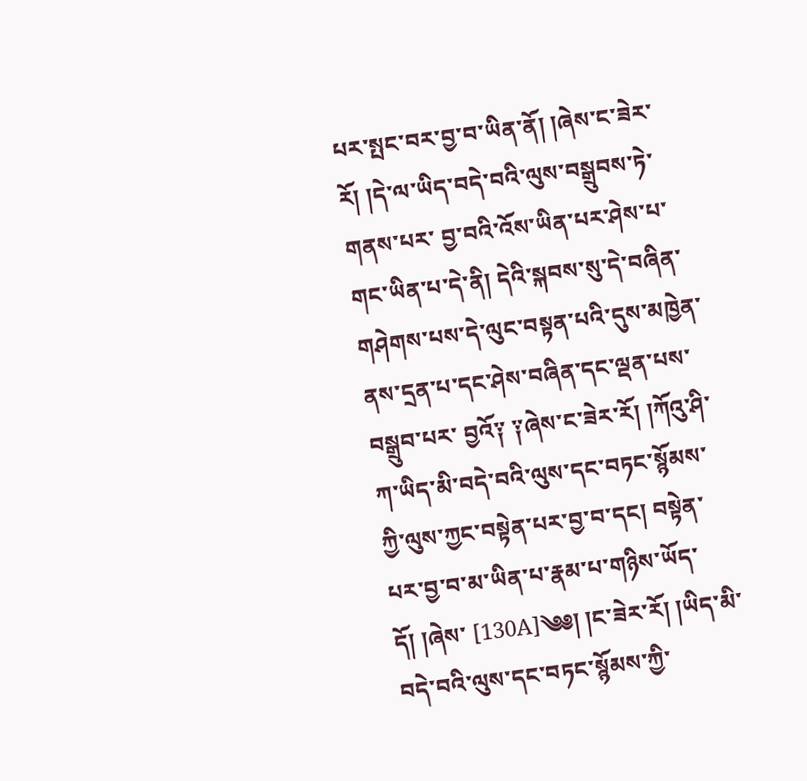པར་སྤང་བར་བྱ་བ་ཡིན་ནོ། །ཞེས་ང་ཟེར་རོ། །དེ་ལ་ཡིད་བདེ་བའི་ལུས་བསྒྲུབས་ཏེ་གནས་པར་ བྱ་བའི་འོས་ཡིན་པར་ཤེས་པ་གང་ཡིན་པ་དེ་ནི། དེའི་སྐབས་སུ་དེ་བཞིན་གཤེགས་པས་དེ་ལུང་བསྟན་པའི་དུས་མཁྱེན་ནས་དྲན་པ་དང་ཤེས་བཞིན་དང་ལྡན་པས་བསྒྲུབ་པར་ བྱའོ༑ ༑ཞེས་ང་ཟེར་རོ། །ཀོའུ་ཤི་ཀ་ཡིད་མི་བདེ་བའི་ལུས་དང་བཏང་སྙོམས་ཀྱི་ལུས་ཀྱང་བསྟེན་པར་བྱ་བ་དང། བསྟེན་པར་བྱ་བ་མ་ཡིན་པ་རྣམ་པ་གཉིས་ཡོད་དོ། །ཞེས་ [130A]༄༅། །ང་ཟེར་རོ། །ཡིད་མི་བདེ་བའི་ལུས་དང་བཏང་སྙོམས་ཀྱི་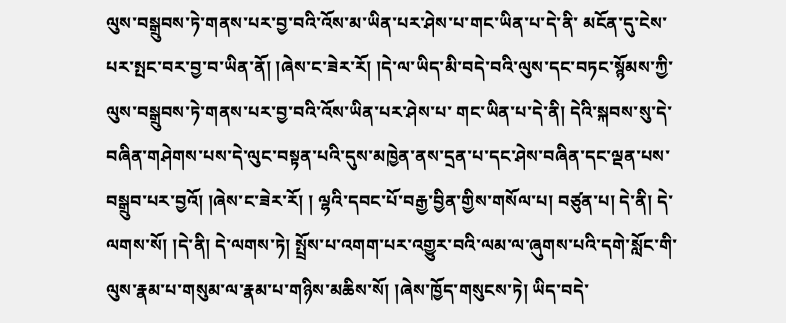ལུས་བསྒྲུབས་ཏེ་གནས་པར་བྱ་བའི་འོས་མ་ཡིན་པར་ཤེས་པ་གང་ཡིན་པ་དེ་ནི་ མངོན་དུ་ངེས་པར་སྤང་བར་བྱ་བ་ཡིན་ནོ། །ཞེས་ང་ཟེར་རོ། །དེ་ལ་ཡིད་མི་བདེ་བའི་ལུས་དང་བཏང་སྙོམས་ཀྱི་ལུས་བསྒྲུབས་ཏེ་གནས་པར་བྱ་བའི་འོས་ཡིན་པར་ཤེས་པ་ གང་ཡིན་པ་དེ་ནི། དེའི་སྐབས་སུ་དེ་བཞིན་གཤེགས་པས་དེ་ལུང་བསྟན་པའི་དུས་མཁྱེན་ནས་དྲན་པ་དང་ཤེས་བཞིན་དང་ལྡན་པས་བསྒྲུབ་པར་བྱའོ། །ཞེས་ང་ཟེར་རོ། ། ལྷའི་དབང་པོ་བརྒྱ་བྱིན་གྱིས་གསོལ་པ། བཙུན་པ། དེ་ནི། དེ་ལགས་སོ། །དེ་ནི། དེ་ལགས་ཏེ། སྤྲོས་པ་འགག་པར་འགྱུར་བའི་ལམ་ལ་ཞུགས་པའི་དགེ་སློང་གི་ ལུས་རྣམ་པ་གསུམ་ལ་རྣམ་པ་གཉིས་མཆིས་སོ། །ཞེས་ཁྱོད་གསུངས་ཏེ། ཡིད་བདེ་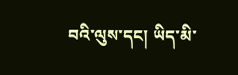བའི་ལུས་དང། ཡིད་མི་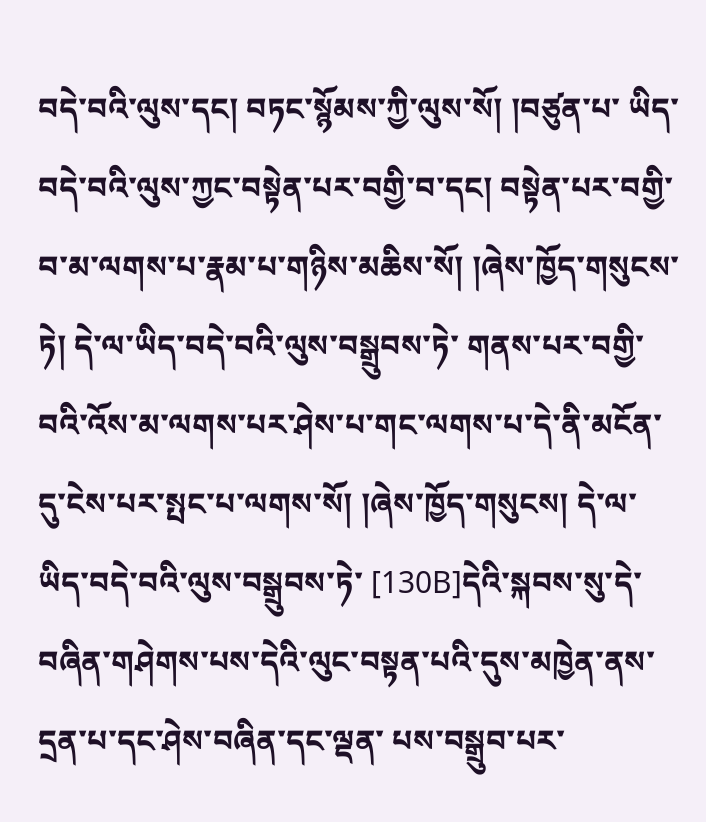བདེ་བའི་ལུས་དང། བཏང་སྙོམས་ཀྱི་ལུས་སོ། །བཙུན་པ་ ཡིད་བདེ་བའི་ལུས་ཀྱང་བསྟེན་པར་བགྱི་བ་དང། བསྟེན་པར་བགྱི་བ་མ་ལགས་པ་རྣམ་པ་གཉིས་མཆིས་སོ། །ཞེས་ཁྱོད་གསུངས་ཏེ། དེ་ལ་ཡིད་བདེ་བའི་ལུས་བསྒྲུབས་ཏེ་ གནས་པར་བགྱི་བའི་འོས་མ་ལགས་པར་ཤེས་པ་གང་ལགས་པ་དེ་ནི་མངོན་དུ་ངེས་པར་སྤང་པ་ལགས་སོ། །ཞེས་ཁྱོད་གསུངས། དེ་ལ་ཡིད་བདེ་བའི་ལུས་བསྒྲུབས་ཏེ་ [130B]དེའི་སྐབས་སུ་དེ་བཞིན་གཤེགས་པས་དེའི་ལུང་བསྟན་པའི་དུས་མཁྱེན་ནས་དྲན་པ་དང་ཤེས་བཞིན་དང་ལྡན་ པས་བསྒྲུབ་པར་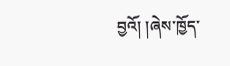བྱའོ། །ཞེས་ཁྱོད་